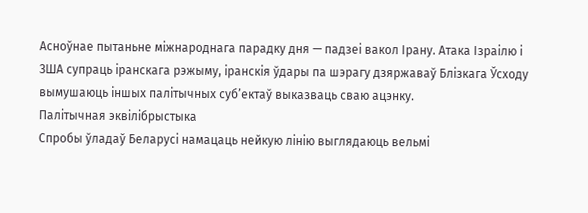Асноўнае пытаньне міжнароднага парадку дня — падзеі вакол Ірану. Атака Ізраілю і ЗША супраць іранскага рэжыму, іранскія ўдары па шэрагу дзяржаваў Блізкага Ўсходу вымушаюць іншых палітычных суб’ектаў выказваць сваю ацэнку.
Палітычная эквілібрыстыка
Спробы ўладаў Беларусі намацаць нейкую лінію выглядаюць вельмі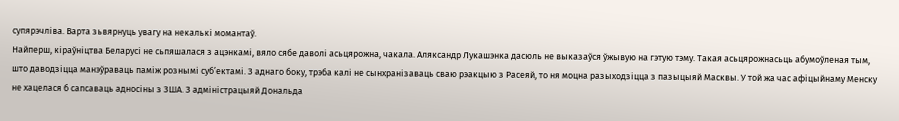супярэчліва. Варта зьвярнуць увагу на некалькі момантаў.
Найперш, кіраўніцтва Беларусі не сьпяшалася з ацэнкамі, вяло сябе даволі асьцярожна, чакала. Аляксандр Лукашэнка дасюль не выказаўся ўжывую на гэтую тэму. Такая асьцярожнасьць абумоўленая тым, што даводзіцца манэўраваць паміж рознымі суб’ектамі. З аднаго боку, трэба калі не сынхранізаваць сваю рэакцыю з Расеяй, то ня моцна разыходзіцца з пазыцыяй Масквы. У той жа час афіцыйнаму Менску не хацелася б сапсаваць адносіны з ЗША. З адміністрацыяй Дональда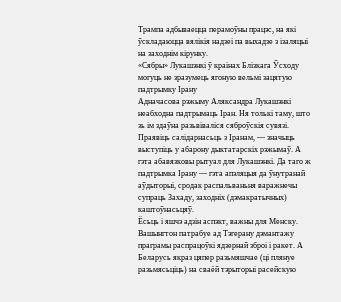Трампа адбываецца перамоўны працэс, на які ўскладаюцца вялікія надзеі па выхадзе з ізаляцыі на заходнім кірунку.
«Сябры» Лукашэнкі ў краінах Блізкага Ўсходу могуць не зразумець ягоную вельмі зацятую падтрымку Ірану
Адначасова рэжыму Аляксандра Лукашэнкі неабходна падтрымаць Іран. Ня толькі таму, што зь ім здаўна разьвіваліся сяброўскія сувязі. Праявіць салідарнасьць з Іранам, — значыць выступіць у абарону дыктатарскіх рэжымаў. А гэта абавязковы рытуал для Лукашэнкі. Да таго ж падтрымка Ірану — гэта апэляцыя да ўнутранай аўдыторыі, сродак распальваньня варажнечы супраць Захаду, заходніх (дэмакратычных) каштоўнасьцяў.
Ёсьць і яшчэ адзін аспэкт, важны для Менску. Вашынгтон патрабуе ад Тэгерану дэмантажу праграмы распрацоўкі ядзернай зброі і ракет. А Беларусь якраз цяпер разьмяшчае (ці плянуе разьмясьціць) на сваёй тэрыторыі расейскую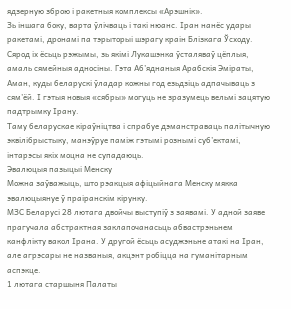ядзерную зброю і ракетныя комплексы «Арэшнік».
Зь іншага боку, варта ўлічваць і такі нюанс. Іран нанёс удары ракетамі, дронамі па тэрыторыі шэрагу краін Блізкага Ўсходу. Сярод іх ёсьць рэжымы, зь якімі Лукашэнка ўсталяваў цёплыя, амаль сямейныя адносіны. Гэта Аб’яднаныя Арабскія Эміраты, Аман, куды беларускі ўладар кожны год езьдзіць адпачываць з сям’ёй. І гэтыя новыя «сябры» могуць не зразумець вельмі зацятую падтрымку Ірану.
Таму беларускае кіраўніцтва і спрабуе дэманстраваць палітычную эквілібрыстыку, манэўруе паміж гэтымі рознымі суб’ектамі, інтарэсы якіх моцна не супадаюць.
Эвалюцыя пазыцыі Менску
Можна заўважыць, што рэакцыя афіцыйнага Менску мякка эвалюцыянуе ў праіранскім кірунку.
МЗС Беларусі 28 лютага двойчы выступіў з заявамі. У адной заяве прагучала абстрактная заклапочанасьць абвастрэньнем канфлікту вакол Ірана. У другой ёсьць асуджэньне атакі на Іран, але агрэсары не названыя, акцэнт робіцца на гуманітарным аспэкце.
1 лютага старшыня Палаты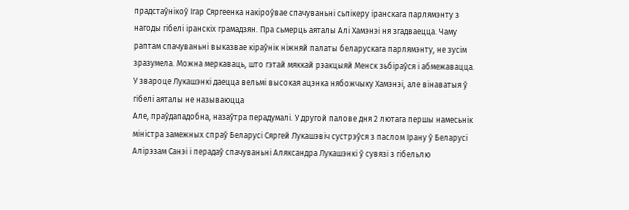прадстаўнікоў Ігар Сяргеенка накіроўвае спачуваньні сьпікеру іранскага парлямэнту з нагоды гібелі іранскіх грамадзян. Пра сьмерць аяталы Алі Хамэнэі ня згадваецца. Чаму раптам спачуваньні выказвае кіраўнік ніжняй палаты беларускага парлямэнту, не зусім зразумела. Можна меркаваць, што гэтай мяккай рэакцыяй Менск зьбіраўся і абмежавацца.
У звароце Лукашэнкі даецца вельмі высокая ацэнка нябожчыку Хамэнэі, але вінаватыя ў гібелі аяталы не называюцца
Але, праўдападобна, назаўтра перадумалі. У другой палове дня 2 лютага першы намесьнік міністра замежных спраў Беларусі Сяргей Лукашэвіч сустрэўся з паслом Ірану ў Беларусі Алірэзам Санэі і перадаў спачуваньні Аляксандра Лукашэнкі ў сувязі з гібельлю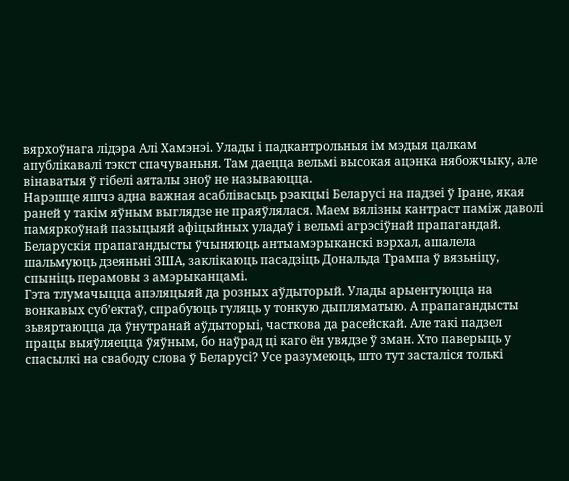вярхоўнага лідэра Алі Хамэнэі. Улады і падкантрольныя ім мэдыя цалкам апублікавалі тэкст спачуваньня. Там даецца вельмі высокая ацэнка нябожчыку, але вінаватыя ў гібелі аяталы зноў не называюцца.
Нарэшце яшчэ адна важная асаблівасьць рэакцыі Беларусі на падзеі ў Іране, якая раней у такім яўным выглядзе не праяўлялася. Маем вялізны кантраст паміж даволі памяркоўнай пазыцыяй афіцыйных уладаў і вельмі агрэсіўнай прапагандай. Беларускія прапагандысты ўчыняюць антыамэрыканскі вэрхал, ашалела шальмуюць дзеяньні ЗША, заклікаюць пасадзіць Дональда Трампа ў вязьніцу, спыніць перамовы з амэрыканцамі.
Гэта тлумачыцца апэляцыяй да розных аўдыторый. Улады арыентуюцца на вонкавых суб’ектаў, спрабуюць гуляць у тонкую дыпляматыю. А прапагандысты зьвяртаюцца да ўнутранай аўдыторыі, часткова да расейскай. Але такі падзел працы выяўляецца ўяўным, бо наўрад ці каго ён увядзе ў зман. Хто паверыць у спасылкі на свабоду слова ў Беларусі? Усе разумеюць, што тут засталіся толькі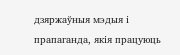дзяржаўныя мэдыя і прапаганда, якія працуюць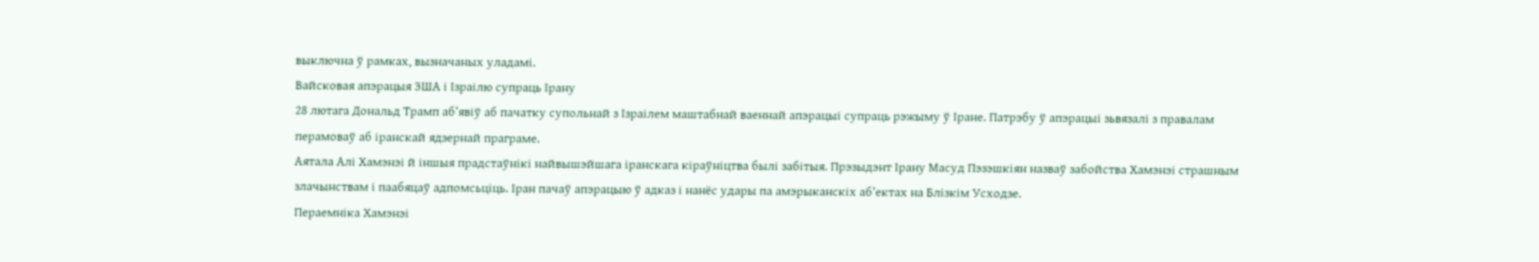выключна ў рамках, вызначаных уладамі.
Вайсковая апэрацыя ЗША і Ізраілю супраць Ірану
28 лютага Дональд Трамп аб’явіў аб пачатку супольнай з Ізраілем маштабнай ваеннай апэрацыі супраць рэжыму ў Іране. Патрэбу ў апэрацыі зьвязалі з правалам перамоваў аб іранскай ядзернай праграме.
Аятала Алі Хамэнэі й іншыя прадстаўнікі найвышэйшага іранскага кіраўніцтва былі забітыя. Прэзыдэнт Ірану Масуд Пэзэшкіян назваў забойства Хамэнэі страшным злачынствам і паабяцаў адпомсьціць. Іран пачаў апэрацыю ў адказ і нанёс удары па амэрыканскіх аб’ектах на Блізкім Усходзе.
Пераемніка Хамэнэі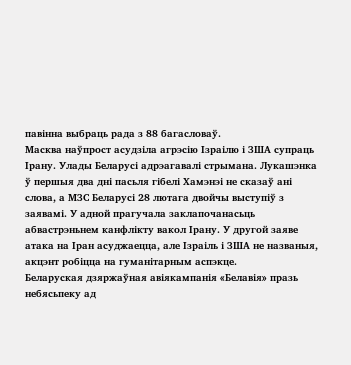павінна выбраць рада з 88 багасловаў.
Масква наўпрост асудзіла агрэсію Ізраілю і ЗША супраць Ірану. Улады Беларусі адрэагавалі стрымана. Лукашэнка ў першыя два дні пасьля гібелі Хамэнэі не сказаў ані слова, а МЗС Беларусі 28 лютага двойчы выступіў з заявамі. У адной прагучала заклапочанасьць абвастрэньнем канфлікту вакол Ірану. У другой заяве атака на Іран асуджаецца, але Ізраіль і ЗША не названыя, акцэнт робіцца на гуманітарным аспэкце.
Беларуская дзяржаўная авіякампанія «Белавія» празь небясьпеку ад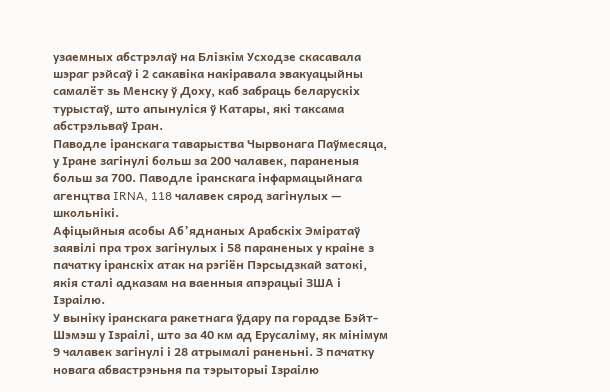узаемных абстрэлаў на Блізкім Усходзе скасавала шэраг рэйсаў і 2 сакавіка накіравала эвакуацыйны самалёт зь Менску ў Доху, каб забраць беларускіх турыстаў, што апынуліся ў Катары, які таксама абстрэльваў Іран.
Паводле іранскага таварыства Чырвонага Паўмесяца, у Іране загінулі больш за 200 чалавек, параненыя больш за 700. Паводле іранскага інфармацыйнага агенцтва IRNA, 118 чалавек сярод загінулых — школьнікі.
Афіцыйныя асобы Аб’яднаных Арабскіх Эміратаў заявілі пра трох загінулых і 58 параненых у краіне з пачатку іранскіх атак на рэгіён Пэрсыдзкай затокі, якія сталі адказам на ваенныя апэрацыі ЗША і Ізраілю.
У выніку іранскага ракетнага ўдару па горадзе Бэйт-Шэмэш у Ізраілі, што за 40 км ад Ерусаліму, як мінімум 9 чалавек загінулі і 28 атрымалі раненьні. З пачатку новага абвастрэньня па тэрыторыі Ізраілю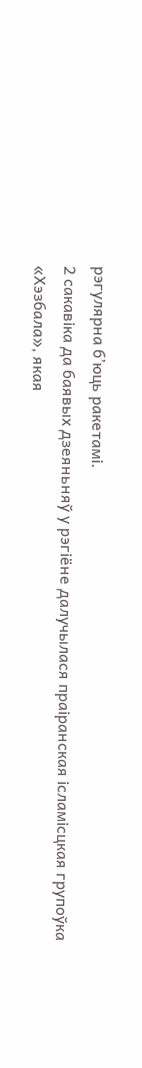рэгулярна б’юць ракетамі.
2 сакавіка да баявых дзеяньняў у рэгіёне далучылася праіранская ісламісцкая групоўка «Хэзбала», якая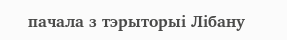пачала з тэрыторыі Лібану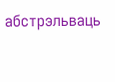абстрэльваць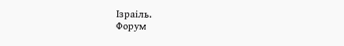Ізраіль.
Форум